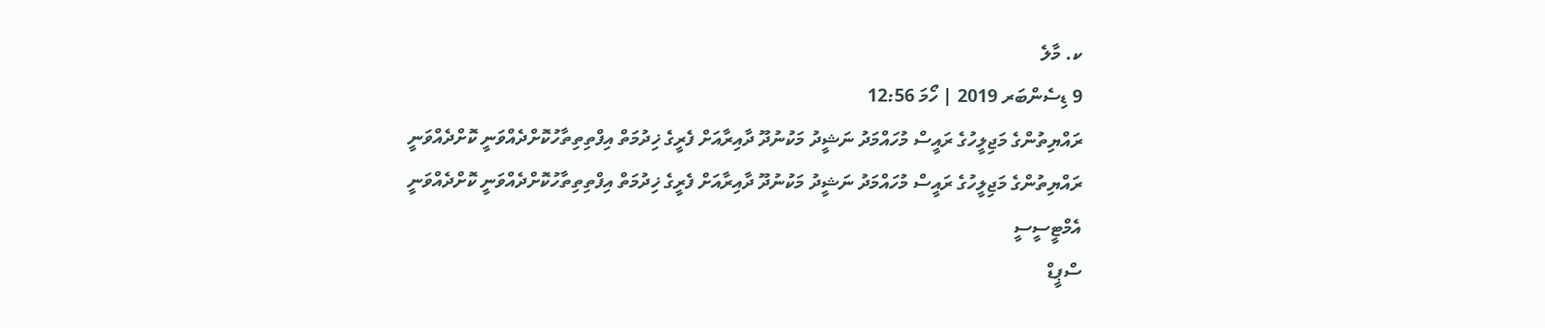ކ. މާލެ
9 ޑިސެންބަރ 2019 | ހޯމަ 12:56
ރައްޔިތުންގެ މަޖިލީހުގެ ރައީސް މުހައްމަދު ނަޝީދު މަކުނުދޫ ދާއިރާއަށް ފެރީގެ ޚިދުމަތް އިފްތިތިތާހުކޮށްދެއްވަނީ ކޮށްދެއްވަނީ
ރައްޔިތުންގެ މަޖިލީހުގެ ރައީސް މުހައްމަދު ނަޝީދު މަކުނުދޫ ދާއިރާއަށް ފެރީގެ ޚިދުމަތް އިފްތިތިތާހުކޮށްދެއްވަނީ ކޮށްދެއްވަނީ
އެމްޓީސީސީ
ސްޕީޑް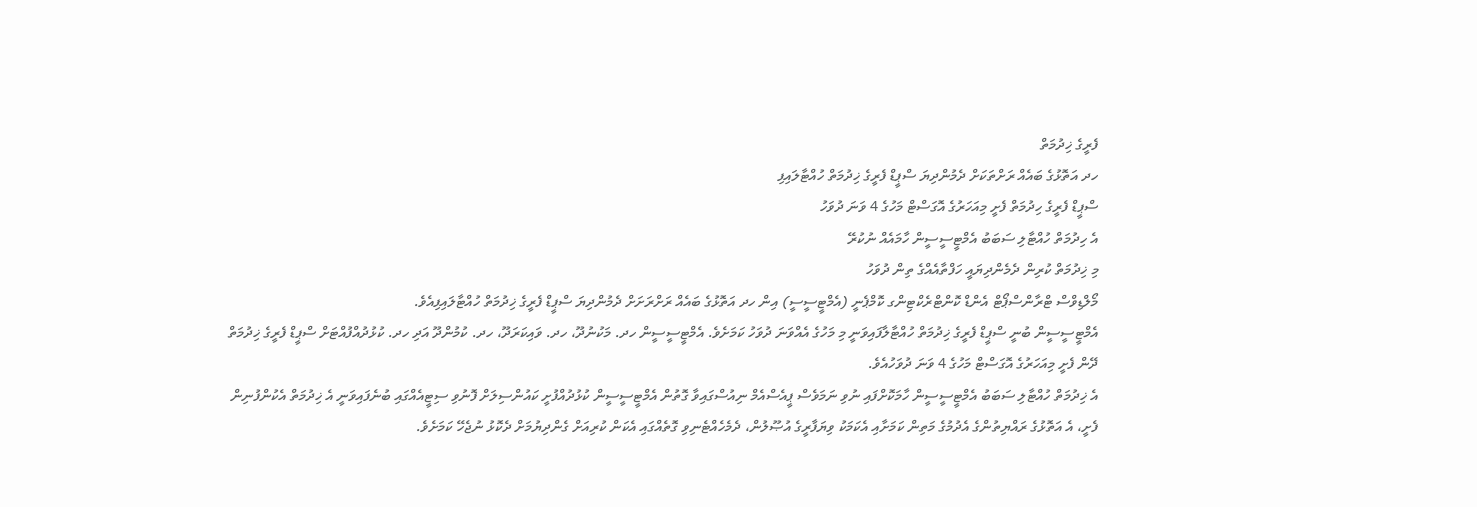ފެރީގެ ޚިދުމަތް
ހދ އަތޮޅުގެ ބައެއް ރަށްތަކަށް ދެމުންދިޔަ ސްޕީޑް ފެރީގެ ޚިދުމަތް ހުއްޓާލައިފި
ސްޕީޑް ފެރީގެ ހިދުމަތް ފެށީ މިއަހަރުގެ އޮގަސްޓް މަހުގެ 4 ވަނަ ދުވަހު
އެ ހިދުމަތް ހުއްޓާލި ސަބަބު އެމްޓީސީސީން ހާމައެއް ނުކުރޭ
މި ޚިދުމަތް ކުރިން ދެމެންދިޔައީ ހަފްތާއެއްގެ ތިން ދުވަހު
މޯލްޑިވްސް ޓްރާންސްޕޯޓް އެންޑް ކޮންޓްރެކްޓިންގ ކޮމްޕެނީ (އެމްޓީސީސީ) އިން ހދ އަތޮޅުގެ ބައެއް ރަށްރަށަށް ދެމުންދިޔަ ސްޕީޑް ފެރީގެ ޚިދުމަތް ހުއްޓާލައިފިއެވެ.
އެމްޓީސީސީން ބުނީ ސްޕީޑް ފެރީގެ ޚިދުމަތް ހުއްޓާލާފައިވަނީ މި މަހުގެ އެއްވަނަ ދުވަހު ކަމަށެވެ. އެމްޓީސީސީން ހދ. މަކުނުދޫ، ހދ. ވައިކަރަދޫ، ހދ. ކުމުންދޫ އަދި ހދ. ކުޅުދުއްފުއްޓަށް ސްޕީޑް ފެރީގެ ޚިދުމަތް ދޭން ފެށީ މިއަހަރުގެ އޮގަސްޓް މަހުގެ 4 ވަނަ ދުވަހުއެވެ.
އެ ޚިދުމަތް ހުއްޓާލި ސަބަބު އެމްޓީސީސީން ހާމަކޮށްފައި ނުވި ނަމަވެސް ޕީއެސްއެމް ނިއުސްގައިވާ ގޮތުން އެމްޓީސީސީން ކުޅުދުއްފުށީ ކައުންސިލަށް ފޮނުވި ސިޓީއެއްގައި ބުނެފައިވަނީ އެ ޚިދުމަތް އެކުންފުނިން ފެށީ، އެ އަތޮޅުގެ ރައްޔިތުންގެ އެދުމުގެ މަތިން ކަމަށާއި އެކަމަކު ވިޔަފާރީގެ އުޞޫލުން، ދެމެހެއްޓެނިވި ގޮތެއްގައި އެކަން ކުރިއަށް ގެންދިޔުމަށް ދެކޮޅު ނުޖެހޭ ކަމަށެވެ.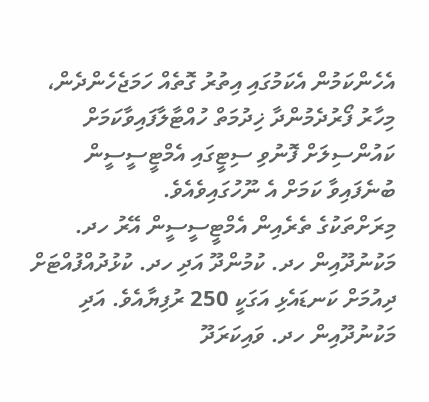އެހެންކަމުން އެކަމުގައި އިތުރު ގޮތެއް ހަމަޖެހެންދެން، މިހާރު ފޯރުދެމުންދާ ޚިދުމަތް ހުއްޓާލާފައިވާކަމަށް ކައުންސިލަށް ފޮނުވި ސިޓީގައި އެމްޓީސީސީން ބުނެފައިވާ ކަމަށް އެ ނޫހުގައިވެއެވެ.
މިރަށްތަކުގެ ތެރެއިން އެމްޓީސީސީން އޭރު ހދ. މަކުނުދޫއިން ހދ. ކުމުންދޫ އަދި ހދ. ކުޅުދުއްފުއްޓަށް ދިއުމަށް ކަނޑައެޅި އަގަކީ 250 ރުފިޔާއެވެ. އަދި މަކުނުދޫއިން ހދ. ވައިކަރަދޫ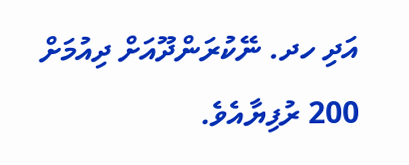އަދި ހދ. ނޭކުރަންދޫއަށް ދިއުމަށް 200 ރުފިޔާއެވެ.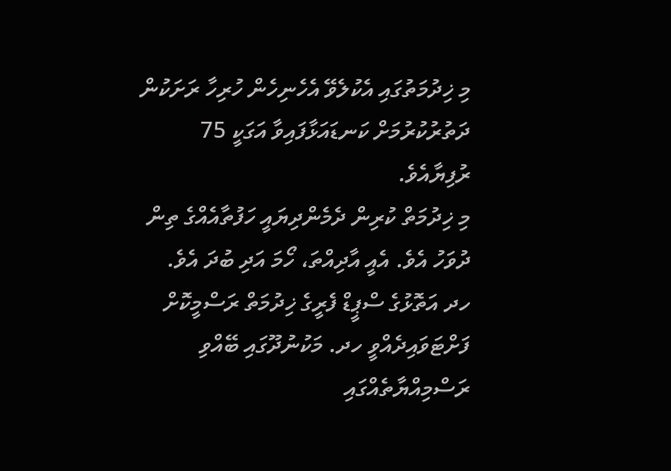މި ޚިދުމަތުގައި އެކުލެވޭ އެހެނިހެން ހުރިހާ ރަށަކުން ދަތުރުކުރުމަށް ކަނޑައަޅާފައިވާ އަގަކީ 75 ރުފިޔާއެވެ.
މި ޚިދުމަތް ކުރިން ދެމެންދިޔައީ ހަފުތާއެއްގެ ތިން ދުވަހު އެވެ. އެއީ އާދިއްތަ، ހޯމަ އަދި ބުދަ އެވެ.
ހދ އަތޮޅުގެ ސްޕީޑް ފެރީގެ ޚިދުމަތް ރަސްމީކޮށް ފަށްޓަވައިދެއްވީ ހދ. މަކުނުދޫގައި ބޭއްވި ރަސްމިއްޔާތެއްގައި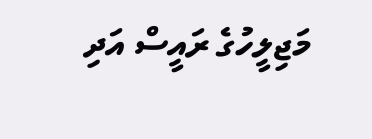މަޖިލީހުގެ ރައީސް އަދި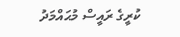ކުރީގެ ރައީސް މުޙައްމަދު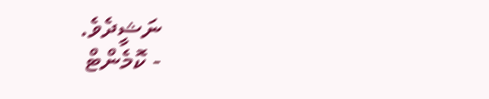ނަޝީދެވެ.
- ކޮމެންޓް